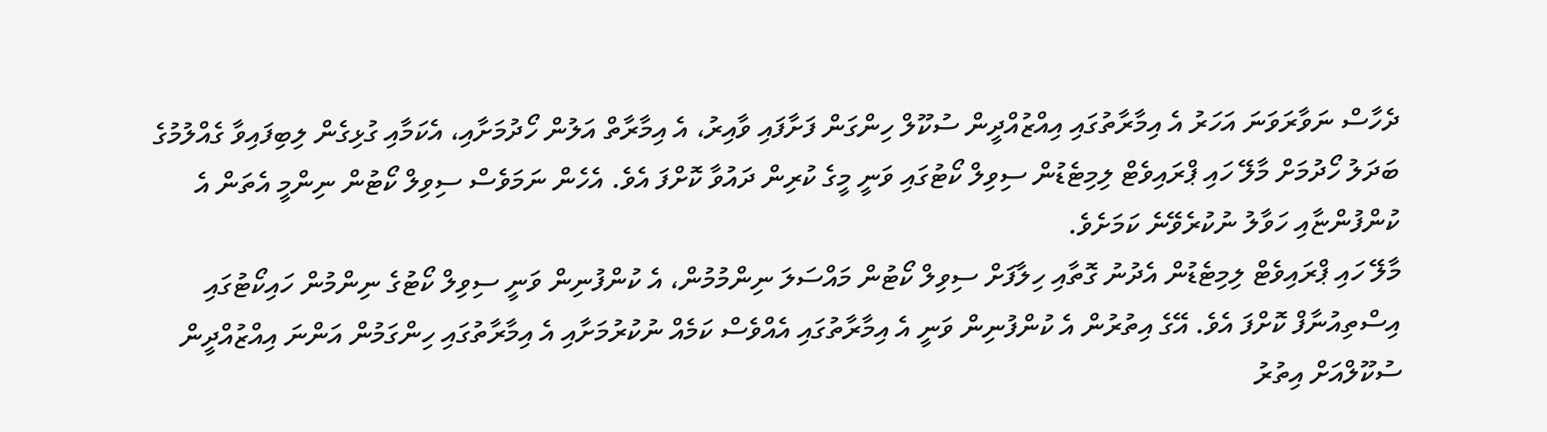ދެހާސް ނަވާރަވަނަ އަހަރު އެ އިމާރާތުގައި އިއްޒުއްދީން ސުކޫލް ހިންގަން ފަށާފައި ވާއިރު، އެ އިމާރާތް އަލުން ހޯދުމަށާއި، އެކަމާއި ގުޅިގެން ލިބިފައިވާ ގެއްލުމުގެ ބަދަލު ހޯދުމަށް މާލޭ ހައި ޕްރައިވެޓް ލިމިޓެޑުން ސިވިލް ކޯޓުގައި ވަނީ މީގެ ކުރިން ދައުވާ ކޮށްފަ އެވެ. އެހެން ނަމަވެސް ސިވިލް ކޯޓުން ނިންމީ އެތަން އެ ކުންފުންޏާއި ހަވާލު ނުކުރެވޭނެ ކަމަށެވެ.
މާލޭ ހައި ޕްރައިވެޓް ލިމިޓެޑުން އެދުނު ގޮތާއި ހިލާފަށް ސިވިލް ކޯޓުން މައްސަލަ ނިންމުމުން، އެ ކުންފުނިން ވަނީ ސިވިލް ކޯޓުގެ ނިންމުން ހައިކޯޓުގައި އިސްތިއުނާފް ކޮށްފަ އެވެ. އޭގެ އިތުރުން އެ ކުންފުނިން ވަނީ އެ އިމާރާތުގައި އެއްވެސް ކަމެއް ނުކުރުމަށާއި އެ އިމާރާތުގައި ހިންގަމުން އަންނަ އިއްޒުއްދީން ސުކޫލްއަށް އިތުރު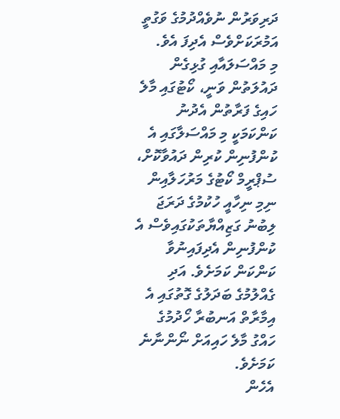ދަރިވަރުން ނުވެއްދުމުގެ ވަގުތީ އަމުރަކަށްވެސް އެދިފަ އެވެ.
މި މައްސަލައާއި ގުޅިގެން ދައުލަތުން ވަނީ، ކޯޓުގައި މާލެ ހައިގެ ފަރާތުން އެދުނު ކަންކަމަކީ މި މައްސަލާގައި އެ ކުންފުނިން ކުރިން ދައުވާކޮށް، ސުޕްރީމް ކޯޓުގެ މަރުހަލާއިން ނިމި ނިހާއީ ހުކުމުގެ ދަރަޖަ ލިބުނު ގަޒިއްޔާތަކުގައިވެސް އެ ކުންފުނިން އެދިފައިނުވާ ކަންކަން ކަމަށެވެ. އަދި ގެއްލުމުގެ ބަދަލުގެ ގޮތުގައި އެ އިމާރާތް އަނބުރާ ހޯދުމުގެ ހައްގު މާލެ ހައިއަށް ނޯންނާނެ ކަމަށެވެ.
އެހެން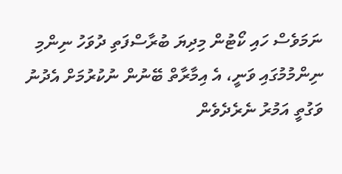ނަމަވެސް ހައި ކޯޓުން މިދިޔަ ބުރާސްފަތި ދުވަހު ނިންމި ނިންމުމުގައި ވަނީ، އެ އިމާރާތް ބޭނުން ނުކުރުމަށް އެދުނު ވަގުތީ އަމުރު ނެރެދެވެން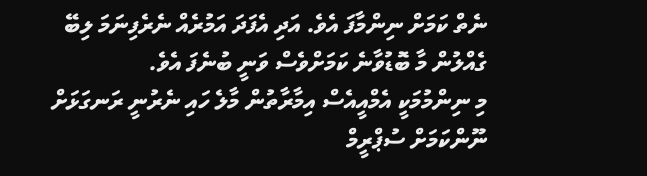ނެތް ކަމަށް ނިންމާފަ އެވެ. އަދި އެފަދަ އަމުރެއް ނެރެފިނަމަ ލިބޭ ގެއްލުން މާ ބޮޑުވާނެ ކަމަށްވެސް ވަނީ ބުނެފަ އެވެ.
މި ނިންމުމަކީ އެމްއީއެސް އިމާރާތުން މާލެ ހައި ނެރުނީ ރަނގަޅަށް ނޫންކަމަށް ސުޕްރީމް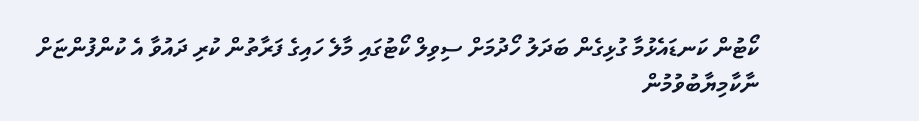ކޯޓުން ކަނޑައެޅުމާ ގުޅިގެން ބަދަލު ހޯދުމަށް ސިވިލް ކޯޓުގައި މާލެ ހައިގެ ފަރާތުން ކުރި ދައުވާ އެ ކުންފުންޏަށް ނާކާމިޔާބުވުމުން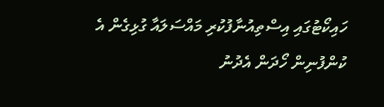ހައިކޯޓުގައި އިސްތިއުނާފުކުރި މައްސަލައާ ގުޅިގެން އެ ކުންފުނިން ހޯދަން އެދުނު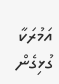އަމުރަކާ ގުޅިގެން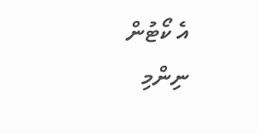އެ ކޯޓުން ނިންމި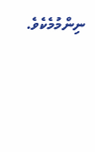ނިންމުމެކެވެ.